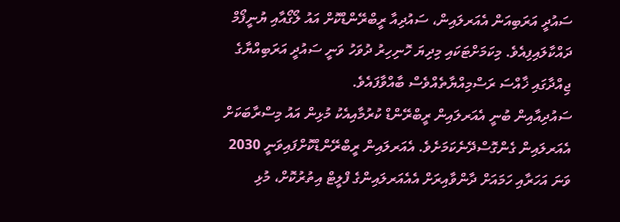ސައުދީ އަރަބިއަން އެއަރލައިން، ސައުދިއާ ރީބްރޭންޑްކޮށް އައު ލޯގޯއާއި ޔުނީފޯމް ދައްކާލައިފިއެވެ. މިކަމަށްޓަކައި މިދިޔަ ހޮނިހިރު ދުވަހު ވަނީ ސައުދީ އަރަބިއްޔާގެ ޖިއްދާގައި ޚާއްސަ ރަސްމިއްޔާތެއްވެސް ބާއްވާފައެވެ.
ސައުދިއާއިން ބުނީ އެއަރލައިން ރީބްރޭންޑް ކުރުމާއިއެކު މުޅިން އައު މިސްރާބަކަށް އެއަރލައިން ގެންގޮސްދޭނެކަމަށެވެ. އެއަރލައިން ރީބްރޭންޑްކޮށްފައިވަނީ 2030 ވަނަ އަހަރާއި ހަމައަށް ދާންވާއިރަށް އެއެއަރލައިންގެ ފްލީޓް އިތުރުކޮށް، މުޅި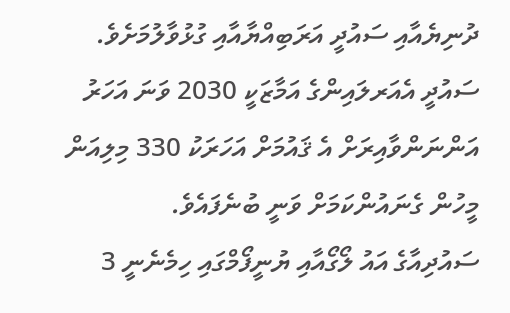ދުނިޔެއާއި ސައުދީ އަރަބިއްޔާއާއި ގުޅުވާލުމަށެވެ.
ސައުދީ އެއަރލައިންގެ އަމާޒަކީ 2030 ވަނަ އަހަރު އަންނަންވާއިރަށް އެ ޤައުމަށް އަހަރަކު 330 މިލިއަން މީހުން ގެނައުންކަމަށް ވަނީ ބުނެފައެވެ.
ސައުދިއާގެ އައު ލޯގޯއާއި ޔުނީފޯމްގައި ހިމެނެނީ 3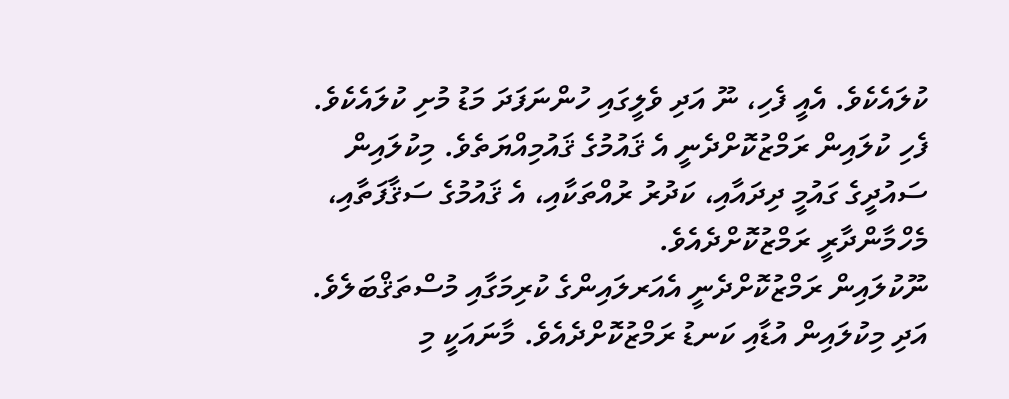ކުލައެކެވެ. އެއީ ފެހި، ނޫ އަދި ވެލީގައި ހުންނަފަދަ މަޑު މުށި ކުލައެކެވެ. ފެހި ކުލައިން ރަމްޒުކޮށްދެނީ އެ ޤައުމުގެ ޤައުމިއްޔަތެވެ. މިކުލައިން ސައުދީގެ ގައުމީ ދިދައާއި، ކަދުރު ރުއްތަކާއި، އެ ޤައުމުގެ ސަޤާފަތާއި، މެހްމާންދާރީ ރަމްޒުކޮށްދެއެވެ.
ނޫކުލައިން ރަމްޒުކޮށްދެނީ އެއަރލައިންގެ ކުރިމަގާއި މުސްތަޤްބަލެވެ. އަދި މިކުލައިން އުޑާއި ކަނޑު ރަމްޒުކޮށްދެއެވެ. މާނައަކީ މި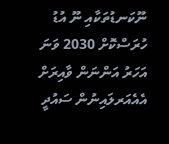ނޫކަނޑުތަކާއި ނޫ އުޑު ހުރަސްކޮށް 2030 ވަނަ އަހަރު އަންނަން ވާއިރަށް އެއެއަރލައިނުން ސައުދީ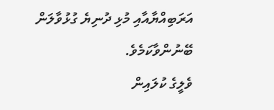އަރަބިއްޔާއާއި މުޅި ދުނިޔެ ގުޅުވާލަން ބޭނުންވާކަމެވެ.
ވެލީގެ ކުލައިން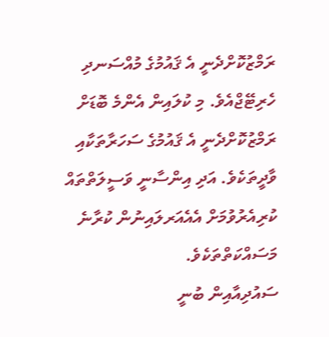ރަމްޒުކޮށްދެނީ އެ ޤައުމުގެ މުއްސަނދި ހެރިޓޭޖްއެވެ. މި ކުލައިން އެންމެ ބޮޑަށް ރަމްޒުކޮށްދެނީ އެ ޤައުމުގެ ސަހަރާތަކާއި ވާދީތަކެވެ. އަދި އިންސާނީ ވަސީލަތްތައް ކުރިއެރުވުމަށް އެއެއަރލައިނުން ކުރާނެ މަސައްކަތްތަކެވެ.
ސައުދިއާއިން ބުނީ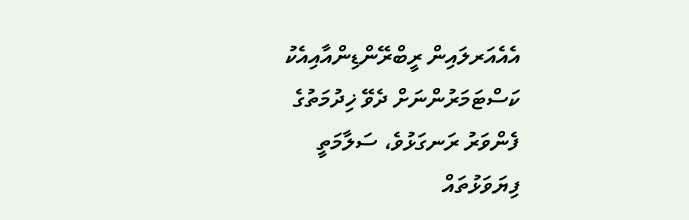އެއެއަރލައިން ރީބްރޭންޑިންއާއިއެކު ކަސްޓަމަރުންނަށް ދެވޭ ޚިދުމަތުގެ ފެންވަރު ރަނގަޅުވެ، ސަލާމަތީ ފިޔަވަޅުތައް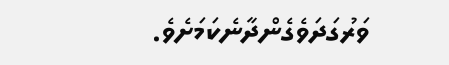ވަރުގަދަވެގެންދާނެކަމަށެވެ.